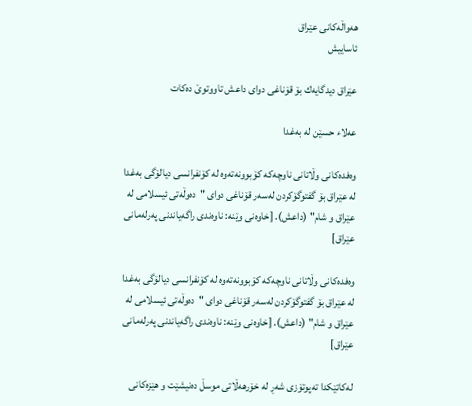هه‌واڵه‌كانی عێراق
ئاساییش

عێراق دیدگایەك بۆ قۆناغی دوای داعش تاووتوێ دەکات

عەلاء حسێن لە بەغدا

وه‌فده‌كانی وڵاتانی ناوچه‌كه‌ كۆبوونه‌ته‌وه‌ له‌ كۆنفرانسی دیالۆگی به‌غدا له‌ عێراق بۆ گفتوگۆكردن له‌سه‌ر قۆناغی دوای "دەوڵەتی ئیسلامی لە عێراق و شام" (داعش). [خاوەنی وێنە: ناوه‌ندی راگه‌یاندنی په‌رله‌مانی عێراق]

وه‌فده‌كانی وڵاتانی ناوچه‌كه‌ كۆبوونه‌ته‌وه‌ له‌ كۆنفرانسی دیالۆگی به‌غدا له‌ عێراق بۆ گفتوگۆكردن له‌سه‌ر قۆناغی دوای "دەوڵەتی ئیسلامی لە عێراق و شام" (داعش). [خاوەنی وێنە: ناوه‌ندی راگه‌یاندنی په‌رله‌مانی عێراق]

له‌كاتێكدا ته‌پوتۆزی شه‌ڕ له‌ خۆرهه‌ڵاتی موسڵ دەنیشێت و هێزه‌كانی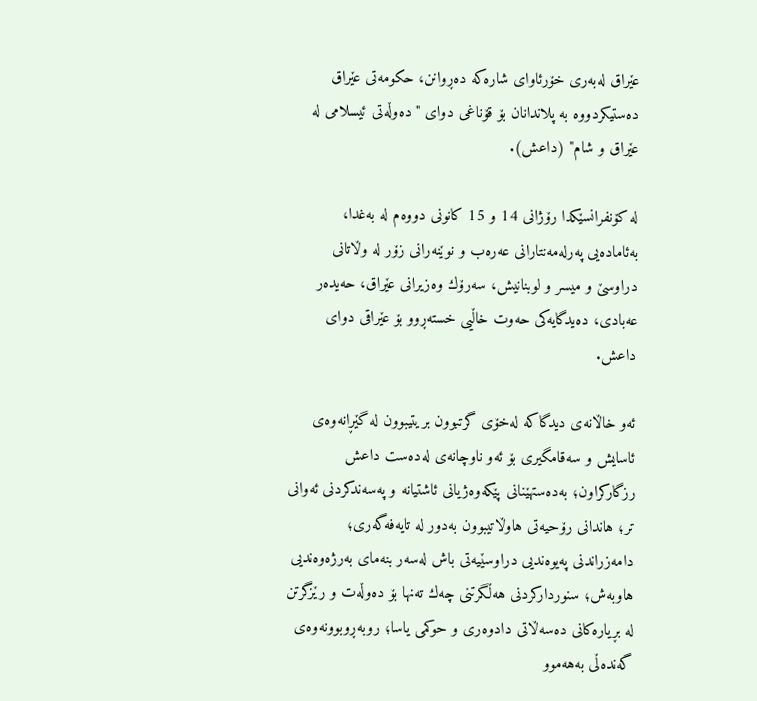عێراق له‌به‌ری خۆرئاوای شاره‌كه‌ ده‌ڕوانن، حكومه‌تی عێراق ده‌ستیكردووه‌ به‌ پلاندانان بۆ قۆناغی دوای "دەوڵەتی ئیسلامی لە عێراق و شام" (داعش).

له‌ كۆنفرانسێكدا رۆژانی 14 و 15 كانونی دووه‌م له‌ به‌غدا، به‌ئاماده‌یی په‌رله‌مه‌نتارانی عه‌ره‌ب و نوێنه‌رانی زۆر له‌ وڵاتانی دراوسێ و میسر و لوبنانیش، سه‌رۆك وه‌زیرانی عێراق، حه‌یده‌ر عه‌بادی، دەیدگایەکی حه‌وت خاڵیی خسته‌ڕوو بۆ عێراقی دوای داعش.

ئه‌و خاڵانه‌ی دیدگاکە له‌خۆی گرتبوون بریتیبوون له‌ گێڕانه‌وه‌ی ئاسایش و سه‌قامگیری بۆ ئه‌و ناوچانه‌ی له‌ده‌ست داعش رزگاركراون؛ به‌ده‌ستهێنانی پێكه‌وه‌ژیانی ئاشتیانه‌ و په‌سه‌ندكردنی ئه‌وانی تر؛ هاندانی رۆحیه‌تی هاوڵاتیبوون به‌دور له‌ تایه‌فه‌گه‌ری؛ دامه‌زراندنی په‌یوه‌ندیی دراوسێیه‌تی باش له‌سه‌ر بنه‌مای به‌رژه‌وه‌ندیی هاوبه‌ش؛ سنورداركردنی هه‌ڵگرتنی چه‌ك ته‌نها بۆ ده‌وڵه‌ت و رێزگرتن له‌ بڕیاره‌كانی ده‌سه‌ڵاتی دادوه‌ری و حوكمی یاسا؛ روبەڕوبوونەوەی گه‌نده‌ڵی به‌هه‌موو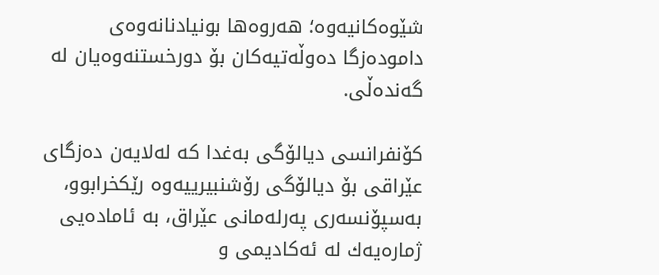شێوه‌كانیه‌وه‌؛ هه‌روه‌ها بونیادنانه‌وه‌ی داموده‌زگا ده‌وڵه‌تیه‌كان بۆ دورخستنه‌وه‌یان له‌ گه‌نده‌ڵی.

كۆنفرانسی دیالۆگی به‌غدا كه‌ له‌لایه‌ن ده‌زگای عێراقی بۆ دیالۆگی رۆشنبیرییه‌وه‌ رێكخرابوو، به‌سپۆنسه‌ری په‌رله‌مانی عێراق، به‌ ئاماده‌یی ژماره‌یه‌ك له‌ ئه‌كادیمی و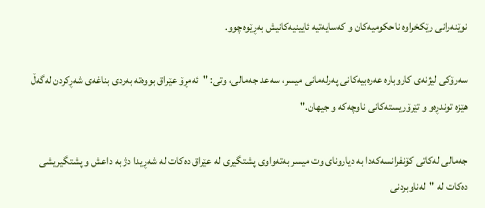نوێنه‌رانی رێكخراوه‌ ناحكومیه‌كان و كه‌سایه‌تیه‌ ئایینیه‌كانیش به‌ڕێوه‌چوو.

سه‌رۆكی لیژنه‌ی كاروباره‌ عه‌ره‌بیه‌كانی په‌رله‌مانی میسر، سه‌عد جه‌مالی، وتی: "ئه‌مڕۆ عێراق بووه‌ته‌ به‌ردی بناغه‌ی شه‌ڕكردن له‌گه‌ڵ هێزه‌ توندڕه‌و و تێرۆریسته‌كانی ناوچه‌كه‌ و جیهان."

جه‌مالی له‌كاتی كۆنفرانسه‌كه‌دا به‌ دیارونای وت میسر به‌ته‌واوی پشتگیری له‌ عێراق ده‌كات له‌ شه‌ڕیدا دژ به‌ داعش و پشتگیریشی ده‌كات له‌ "له‌ناوبردنی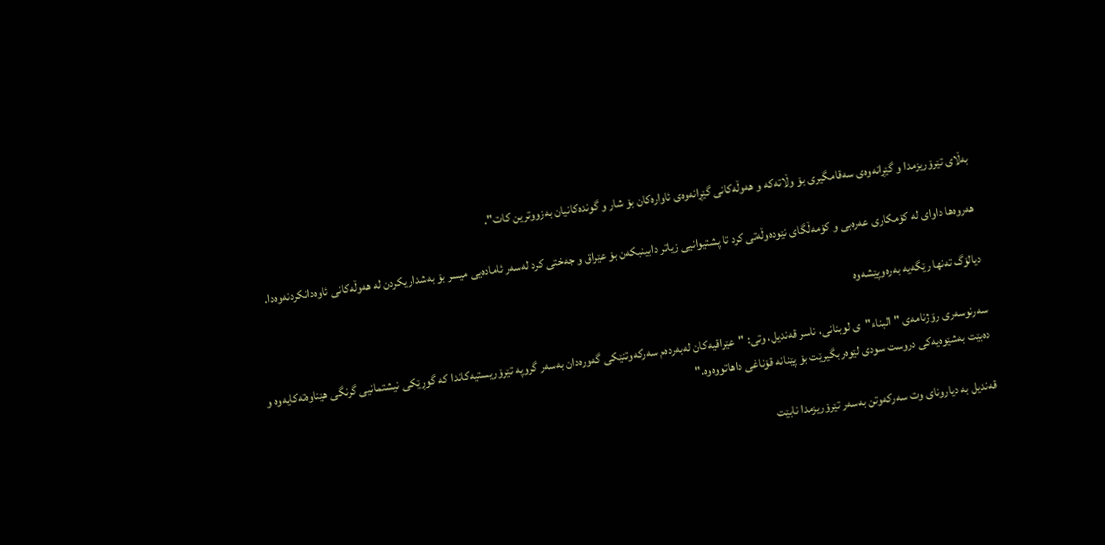به‌ڵای تێرۆریزمدا و گێڕانه‌وه‌ی سه‌قامگیری بۆ وڵاته‌كه‌ و هه‌وڵه‌كانی گێڕانه‌وه‌ی ئاواره‌كان بۆ شار و گونده‌كانیان به‌زووترین كات".

هه‌روه‌ها داوای له‌ كۆمكاری عه‌ره‌بی و كۆمه‌ڵگای نێوده‌وڵه‌تی كرد تا پشتیوانیی زیاتر دابینبكه‌ن بۆ عێراق و جه‌ختی كرد له‌سه‌ر ئاماده‌یی میسر بۆ به‌شداریكردن له‌ هه‌وڵه‌كانی ئاوه‌دانكردنه‌وه‌دا.

دیالۆگ ته‌نها رێگه‌یه‌ به‌ره‌وپێشه‌وه‌

سه‌رنوسه‌ری رۆژنامه‌ی "البناء"ی لوبنانی، ناسر قه‌ندیل، وتی: "عێراقیه‌كان له‌به‌رده‌م سه‌ركه‌وتنێكی گه‌وره‌دان به‌سه‌ر گروپه‌ تێرۆریستیه‌كاندا كه‌ گوڕێكی نیشتمانیی گرنگی هێناوه‌ته‌كایه‌وه‌ و ده‌بێت به‌شێوه‌یه‌كی دروست سودی لێوه‌ربگیرێت بۆ پێنانه‌ قۆناغی داهاتووه‌وه‌."

قه‌ندیل به‌ دیارونای وت سه‌ركه‌وتن به‌سه‌ر تێرۆریزمدا نابێت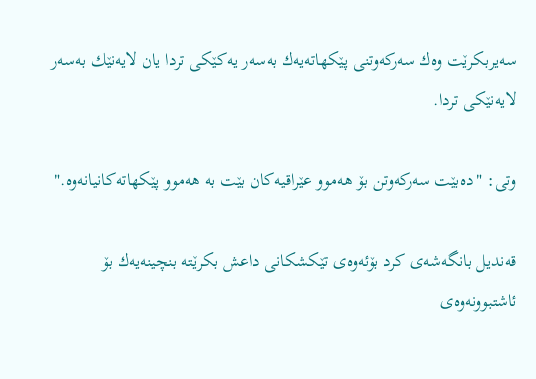سه‌یربكرێت وه‌ك سه‌ركه‌وتنی پێكهاته‌یه‌ك به‌سه‌ر یه‌كێكی تردا یان لایه‌نێك به‌سه‌ر لایه‌نێكی تردا.

وتی: "ده‌بێت سه‌ركه‌وتن بۆ هه‌موو عێراقیه‌كان بێت به‌ هه‌موو پێكهاته‌كانیانه‌وه‌."

قه‌ندیل بانگه‌شه‌ی كرد بۆئه‌وه‌ی تێكشكانی داعش بكرێته‌ بنچینه‌یه‌ك بۆ ئاشتبوونه‌وه‌ی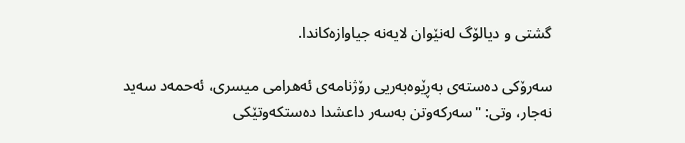گشتی و دیالۆگ له‌نێوان لایه‌نه‌ جیاوازه‌كاندا.

سه‌رۆكی ده‌سته‌ی به‌ڕێوه‌به‌ریی رۆژنامه‌ی ئه‌هرامی میسری، ئه‌حمه‌د سه‌ید نه‌جار، وتی: "سه‌ركه‌وتن به‌سه‌ر داعشدا ده‌ستكه‌وتێكی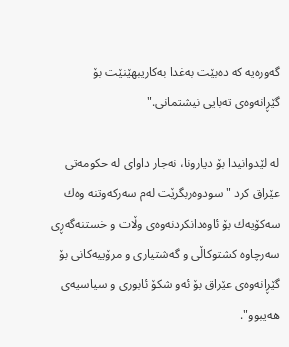گه‌وره‌یه‌ كه‌ ده‌بێت به‌غدا به‌كاریبهێنێت بۆ گێڕانه‌وه‌ی ته‌بایی نیشتمانی."

له‌ لێدوانیدا بۆ دیارونا، نه‌جار داوای له‌ حكومه‌تی عێراق كرد "سودوه‌ربگرێت له‌م سه‌ركه‌وتنه‌ وه‌ك سه‌كۆیه‌ك بۆ ئاوه‌دانكردنه‌وه‌ی وڵات و خستنه‌گه‌ڕی سه‌رچاوه‌ كشتوكاڵی و گه‌شتیاری و مرۆییه‌كانی بۆ گێڕانه‌وه‌ی عێراق بۆ ئه‌و شكۆ ئابوری و سیاسیه‌ی هه‌یبوو".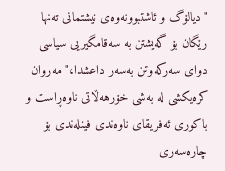"دیالۆگ و ئاشتبوونه‌وه‌ی نیشتمانی ته‌نها رێگان بۆ گه‌یشتن به‌ سه‌قامگیریی سیاسی دوای سه‌ركه‌وتن به‌سه‌ر داعشدا،" مه‌روان كره‌یكشی له‌ به‌شی خۆرهه‌ڵاتی ناوه‌ڕاست و باكوری ئه‌فریقای ناوه‌ندی فینله‌ندی بۆ چاره‌سه‌ری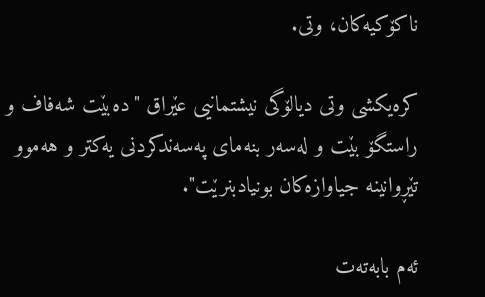ناكۆكیه‌كان، وتی.

كره‌یكشی وتی دیالۆگی نیشتمانیی عێراق "ده‌بێت شه‌فاف و راستگۆ بێت و له‌سه‌ر بنه‌مای په‌سه‌ندكردنی یه‌كتر و هه‌موو تێڕوانینە جیاوازه‌كان بونیادبنرێت".

ئەم بابەتەت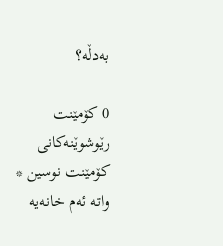بەدڵە؟

0 كۆمێنت
رێوشوێنەکانی کۆمێنت نوسین * واتە ئەم خانەیە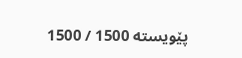پێویستە 1500 / 1500